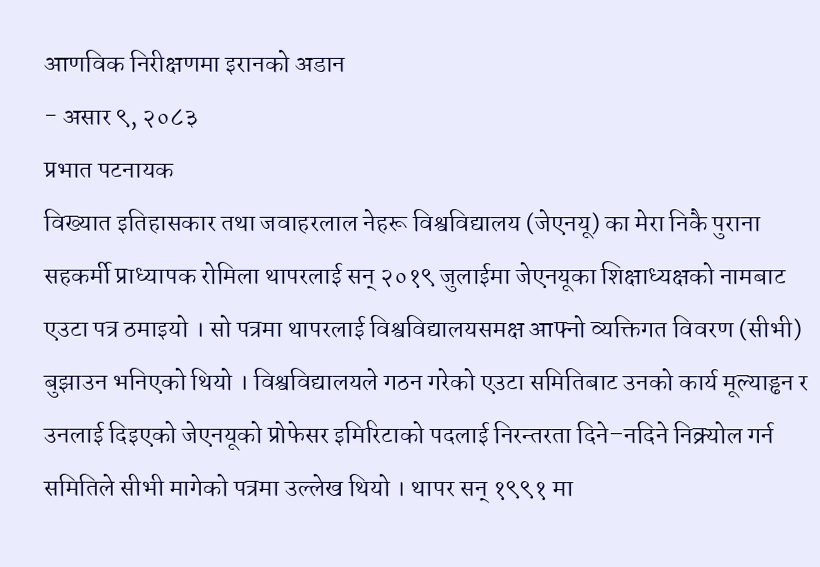आणविक निरीक्षणमा इरानको अडान
- असार ९, २०८३
प्रभात पटनायक
विख्यात इतिहासकार तथा जवाहरलाल नेहरू विश्वविद्यालय (जेएनयू) का मेरा निकै पुराना सहकर्मी प्राध्यापक रोमिला थापरलाई सन् २०१९ जुलाईमा जेएनयूका शिक्षाध्यक्षको नामबाट एउटा पत्र ठमाइयो । सो पत्रमा थापरलाई विश्वविद्यालयसमक्ष आफ्नो व्यक्तिगत विवरण (सीभी) बुझाउन भनिएको थियो । विश्वविद्यालयले गठन गरेको एउटा समितिबाट उनको कार्य मूल्याड्ढन र उनलाई दिइएको जेएनयूको प्रोफेसर इमिरिटाको पदलाई निरन्तरता दिने–नदिने निक्र्योल गर्न समितिले सीभी मागेको पत्रमा उल्लेख थियो । थापर सन् १९९१ मा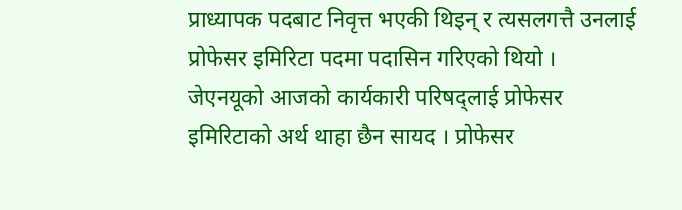प्राध्यापक पदबाट निवृत्त भएकी थिइन् र त्यसलगत्तै उनलाई प्रोफेसर इमिरिटा पदमा पदासिन गरिएको थियो ।
जेएनयूको आजको कार्यकारी परिषद्लाई प्रोफेसर इमिरिटाको अर्थ थाहा छैन सायद । प्रोफेसर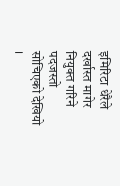इमिरिटा धेरैले दर्खास्त मागेर नियुक्त गरिने पदजस्तो सोचिएको देखियो ।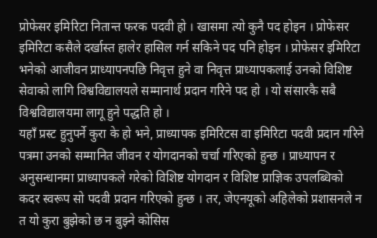प्रोफेसर इमिरिटा नितान्त फरक पदवी हो । खासमा त्यो कुनै पद होइन । प्रोफेसर इमिरिटा कसैले दर्खास्त हालेर हासिल गर्न सकिने पद पनि होइन । प्रोफेसर इमिरिटा भनेको आजीवन प्राध्यापनपछि निवृत्त हुने वा निवृत्त प्राध्यापकलाई उनको विशिष्ट सेवाको लागि विश्वविद्यालयले सम्मानार्थ प्रदान गरिने पद हो । यो संसारकै सबै विश्वविद्यालयमा लागू हुने पद्धति हो ।
यहाँ प्रस्ट हुनुपर्ने कुरा के हो भने, प्राध्यापक इमिरिटस वा इमिरिटा पदवी प्रदान गरिने पत्रमा उनको सम्मानित जीवन र योगदानको चर्चा गरिएको हुन्छ । प्राध्यापन र अनुसन्धानमा प्राध्यापकले गरेको विशिष्ट योगदान र विशिष्ट प्राज्ञिक उपलब्धिको कदर स्वरूप सो पदवी प्रदान गरिएको हुन्छ । तर, जेएनयूको अहिलेको प्रशासनले न त यो कुरा बुझेको छ न बुझ्ने कोसिस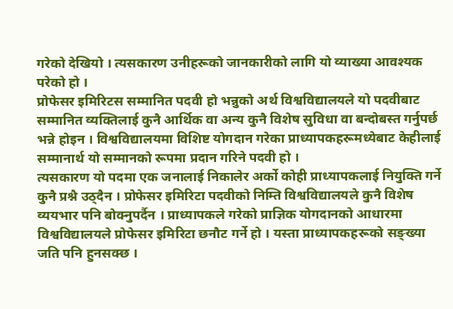गरेको देखियो । त्यसकारण उनीहरूको जानकारीको लागि यो व्याख्या आवश्यक परेको हो ।
प्रोफेसर इमिरिटस सम्मानित पदवी हो भन्नुको अर्थ विश्वविद्यालयले यो पदवीबाट सम्मानित व्यक्तिलाई कुनै आर्थिक वा अन्य कुनै विशेष सुविधा वा बन्दोबस्त गर्नुपर्छ भन्ने होइन । विश्वविद्यालयमा विशिष्ट योगदान गरेका प्राध्यापकहरूमध्येबाट केहीलाई सम्मानार्थ यो सम्मानको रूपमा प्रदान गरिने पदवी हो ।
त्यसकारण यो पदमा एक जनालाई निकालेर अर्को कोही प्राध्यापकलाई नियुक्ति गर्ने कुनै प्रश्नै उठ्दैन । प्रोफेसर इमिरिटा पदवीको निम्ति विश्वविद्यालयले कुनै विशेष व्ययभार पनि बोक्नुपर्दैन । प्राध्यापकले गरेको प्राज्ञिक योगदानको आधारमा विश्वविद्यालयले प्रोफेसर इमिरिटा छनौट गर्ने हो । यस्ता प्राध्यापकहरूको सङ्ख्या जति पनि हुनसक्छ ।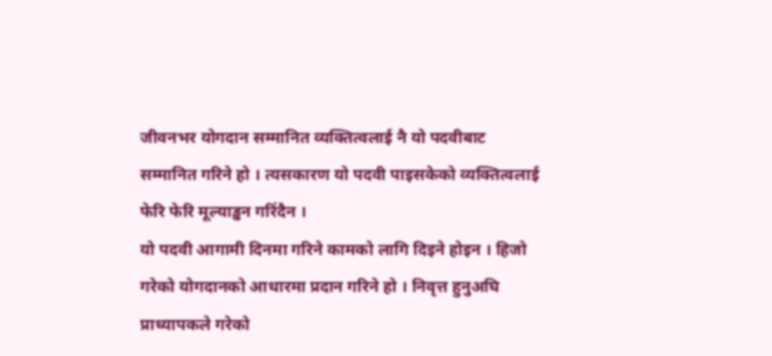जीवनभर योगदान सम्मानित व्यक्तित्वलाई नै यो पदवीबाट सम्मानित गरिने हो । त्यसकारण यो पदवी पाइसकेको व्यक्तित्वलाई फेरि फेरि मूल्याड्ढन गरिंदैन ।
यो पदवी आगामी दिनमा गरिने कामको लागि दिइने होइन । हिजो गरेको योगदानको आधारमा प्रदान गरिने हो । निवृत्त हुनुअघि प्राध्यापकले गरेको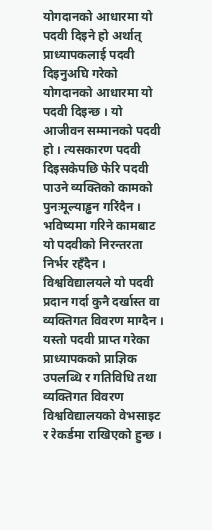योगदानको आधारमा यो पदवी दिइने हो अर्थात् प्राध्यापकलाई पदवी दिइनुअघि गरेको योगदानको आधारमा यो पदवी दिइन्छ । यो आजीवन सम्मानको पदवी हो । त्यसकारण पदवी दिइसकेपछि फेरि पदवी पाउने व्यक्तिको कामको पुनःमूल्याड्ढन गरिंदैन । भविष्यमा गरिने कामबाट यो पदवीको निरन्तरता निर्भर रहँदैन ।
विश्वविद्यालयले यो पदवी प्रदान गर्दा कुनै दर्खास्त वा व्यक्तिगत विवरण माग्दैन । यस्तो पदवी प्राप्त गरेका प्राध्यापकको प्राज्ञिक उपलब्धि र गतिविधि तथा व्यक्तिगत विवरण विश्वविद्यालयको वेभसाइट र रेकर्डमा राखिएको हुन्छ ।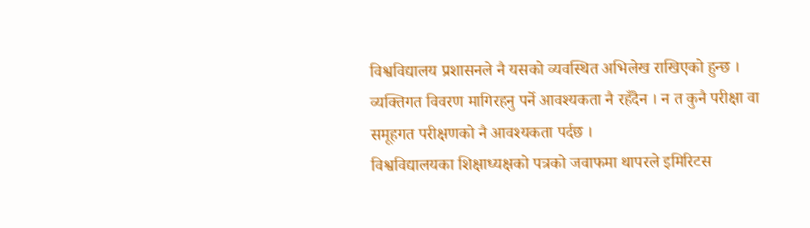विश्वविद्यालय प्रशासनले नै यसको व्यवस्थित अभिलेख राखिएको हुन्छ । व्यक्तिगत विवरण मागिरहनु पर्ने आवश्यकता नै रहँदैन । न त कुनै परीक्षा वा समूहगत परीक्षणको नै आवश्यकता पर्दछ ।
विश्वविद्यालयका शिक्षाध्यक्षको पत्रको जवाफमा थापरले इमिरिटस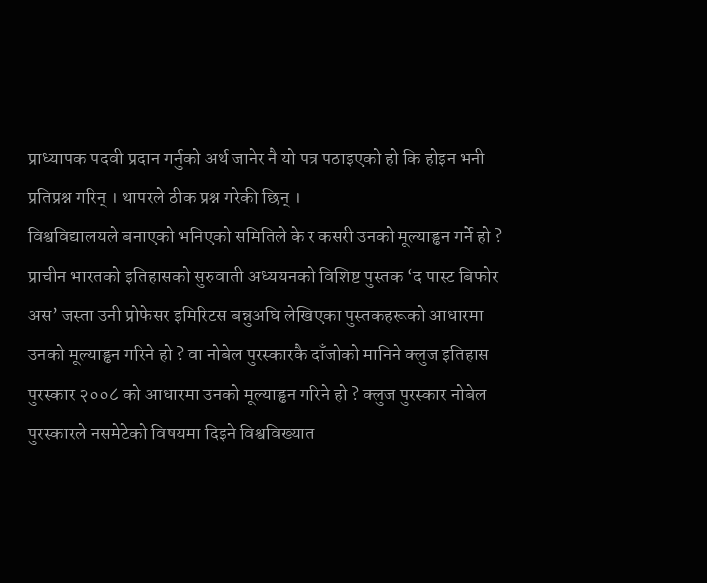प्राध्यापक पदवी प्रदान गर्नुको अर्थ जानेर नै यो पत्र पठाइएको हो कि होइन भनी प्रतिप्रश्न गरिन् । थापरले ठीक प्रश्न गरेकी छिन् ।
विश्वविद्यालयले बनाएको भनिएको समितिले के र कसरी उनको मूल्याड्ढन गर्ने हो ? प्राचीन भारतको इतिहासको सुरुवाती अध्ययनको विशिष्ट पुस्तक ‘द पास्ट बिफोर अस’ जस्ता उनी प्रोफेसर इमिरिटस बन्नुअघि लेखिएका पुस्तकहरूको आधारमा उनको मूल्याड्ढन गरिने हो ? वा नोबेल पुरस्कारकै दाँजोको मानिने क्लुज इतिहास पुरस्कार २००८ को आधारमा उनको मूल्याड्ढन गरिने हो ? क्लुज पुरस्कार नोबेल पुरस्कारले नसमेटेको विषयमा दिइने विश्वविख्यात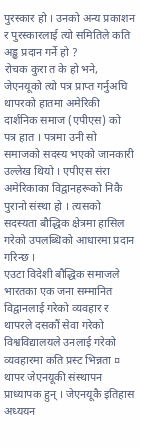पुरस्कार हो । उनको अन्य प्रकाशन र पुरस्कारलाई त्यो समितिले कति अड्ढ प्रदान गर्ने हो ?
रोचक कुरा त के हो भने, जेएनयूको त्यो पत्र प्राप्त गर्नुअघि थापरको हातमा अमेरिकी दार्शनिक समाज (एपीएस) को पत्र हात । पत्रमा उनी सो समाजको सदस्य भएको जानकारी उल्लेख थियो । एपीएस संरा अमेरिकाका विद्वानहरूको निकै पुरानो संस्था हो । त्यसको सदस्यता बौद्धिक क्षेत्रमा हासिल गरेको उपलब्धिको आधारमा प्रदान गरिन्छ ।
एउटा विदेशी बौद्धिक समाजले भारतका एक जना सम्मानित विद्वानलाई गरेको व्यवहार र थापरले दसकौं सेवा गरेको विश्वविद्यालयले उनलाई गरेको व्यवहारमा कति प्रस्ट भिन्नता ¤ थापर जेएनयूकी संस्थापन प्राध्यापक हुन् । जेएनयूकै इतिहास अध्ययन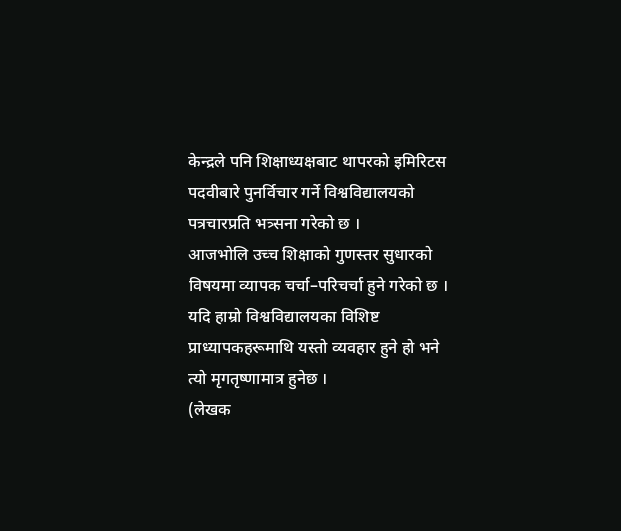केन्द्रले पनि शिक्षाध्यक्षबाट थापरको इमिरिटस पदवीबारे पुनर्विचार गर्ने विश्वविद्यालयको पत्रचारप्रति भत्र्सना गरेको छ ।
आजभोलि उच्च शिक्षाको गुणस्तर सुधारको विषयमा व्यापक चर्चा–परिचर्चा हुने गरेको छ । यदि हाम्रो विश्वविद्यालयका विशिष्ट प्राध्यापकहरूमाथि यस्तो व्यवहार हुने हो भने त्यो मृगतृष्णामात्र हुनेछ ।
(लेखक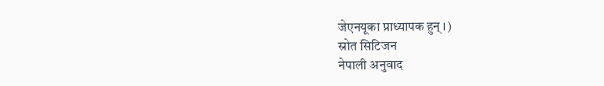जेएनयूका प्राध्यापक हुन् ।)
स्रोत सिटिजन
नेपाली अनुवाद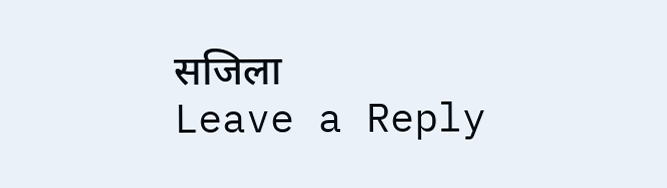सजिला
Leave a Reply